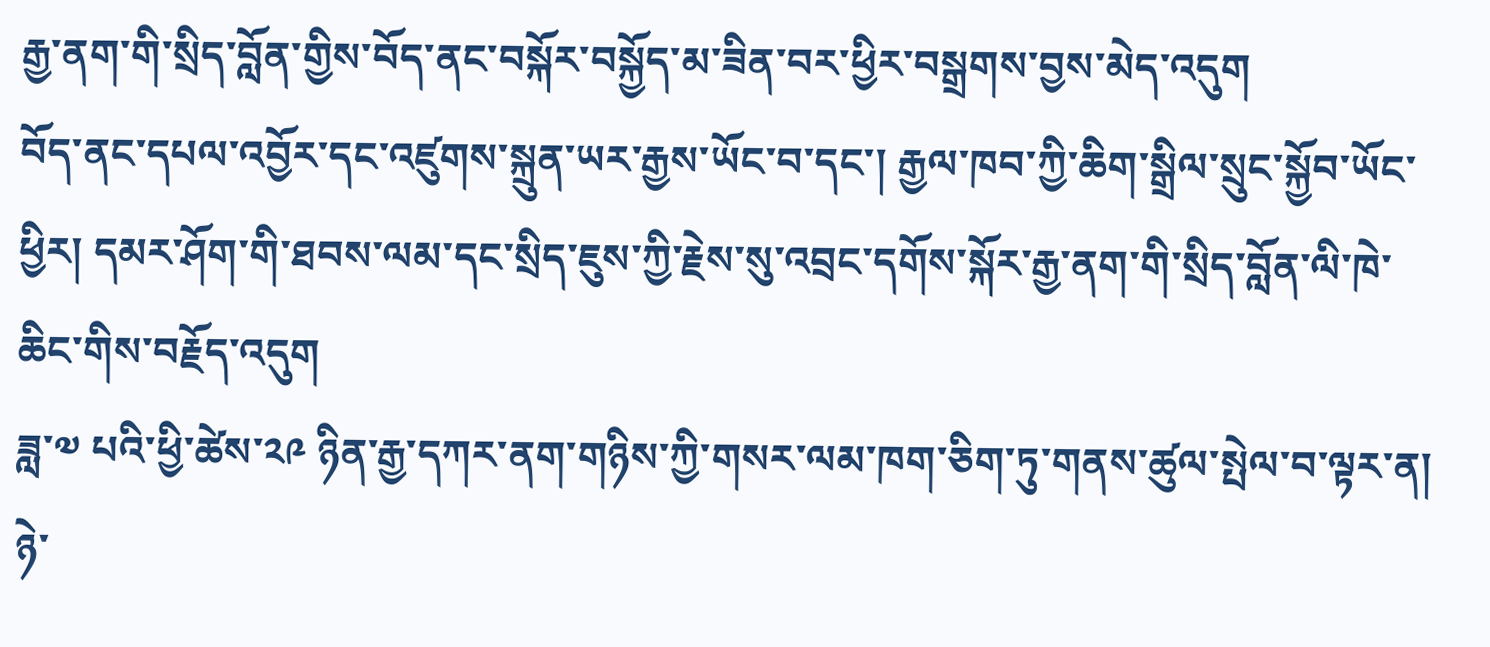རྒྱ་ནག་གི་སྲིད་བློན་གྱིས་བོད་ནང་བསྐོར་བསྐྱོད་མ་ཟིན་བར་ཕྱིར་བསྒྲགས་བྱས་མེད་འདུག
བོད་ནང་དཔལ་འབྱོར་དང་འཛུགས་སྐྲུན་ཡར་རྒྱས་ཡོང་བ་དང་། རྒྱལ་ཁབ་ཀྱི་ཆིག་སྒྲིལ་སྲུང་སྐྱོབ་ཡོང་ཕྱིར། དམར་ཤོག་གི་ཐབས་ལམ་དང་སྲིད་ཇུས་ཀྱི་རྗེས་སུ་འབྲང་དགོས་སྐོར་རྒྱ་ནག་གི་སྲིད་བློན་ལི་ཁེ་ཆིང་གིས་བརྗོད་འདུག
ཟླ་༧ པའི་ཕྱི་ཚེས་༢༩ ཉིན་རྒྱ་དཀར་ནག་གཉིས་ཀྱི་གསར་ལམ་ཁག་ཅིག་ཏུ་གནས་ཚུལ་སྤེལ་བ་ལྟར་ན། ཉེ་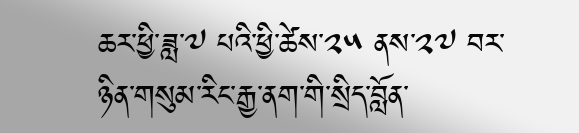ཆར་ཕྱི་ཟླ་༧ པའི་ཕྱི་ཚེས་༢༥ ནས་༢༧ བར་ཉིན་གསུམ་རིང་རྒྱ་ནག་གི་སྲིད་བློན་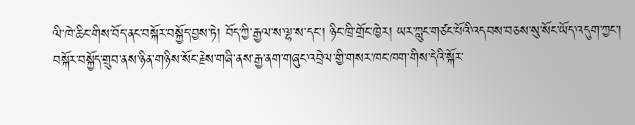ལི་ཁེ་ཆིང་གིས་བོད་ནང་བསྐོར་བསྐྱོད་བྱས་ཏེ། བོད་ཀྱི་རྒྱལ་ས་ལྷ་ས་དང་། ཉིང་ཁྲི་གྲོང་ཁྱེར། ཡར་ཀླུང་གཙང་པོའི་འདབས་བཅས་སུ་སོང་ཡོད་འདུག་ཀྱང་། བསྐོར་བསྐྱོད་གྲུབ་ནས་ཉིན་གཉིས་སོང་རྗེས་གཞི་ནས་རྒྱ་ནག་གཞུང་འབྲེལ་གྱི་གསར་ཁང་ཁག་གིས་དེའི་སྐོར་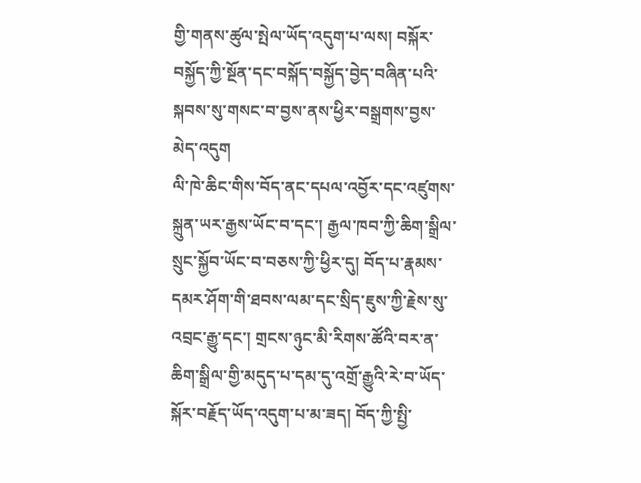གྱི་གནས་ཚུལ་སྤེལ་ཡོད་འདུག་པ་ལས། བསྐོར་བསྐྱོད་ཀྱི་སྔོན་དང་བསྐོད་བསྐྱོད་བྱེད་བཞིན་པའི་སྐབས་སུ་གསང་བ་བྱས་ནས་ཕྱིར་བསྒྲགས་བྱས་མེད་འདུག
ལི་ཁེ་ཆིང་གིས་བོད་ནང་དཔལ་འབྱོར་དང་འཛུགས་སྐྲུན་ཡར་རྒྱས་ཡོང་བ་དང་། རྒྱལ་ཁབ་ཀྱི་ཆིག་སྒྲིལ་སྲུང་སྐྱོབ་ཡོང་བ་བཅས་ཀྱི་ཕྱིར་དུ། བོད་པ་རྣམས་དམར་ཤོག་གི་ཐབས་ལམ་དང་སྲིད་ཇུས་ཀྱི་རྗེས་སུ་འབྲང་རྒྱུ་དང་། གྲངས་ཉུང་མི་རིགས་ཚོའི་བར་ན་ཆིག་སྒྲིལ་གྱི་མདུད་པ་དམ་དུ་འགྲོ་རྒྱུའི་རེ་བ་ཡོད་སྐོར་བརྗོད་ཡོད་འདུག་པ་མ་ཟད། བོད་ཀྱི་སྤྱི་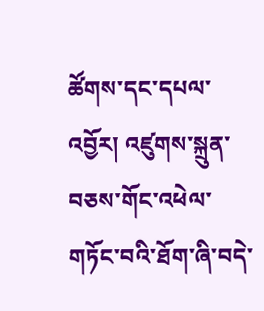ཚོགས་དང་དཔལ་འབྱོར། འཛུགས་སྐྲུན་བཅས་གོང་འཕེལ་གཏོང་བའི་ཐོག་ཞི་བདེ་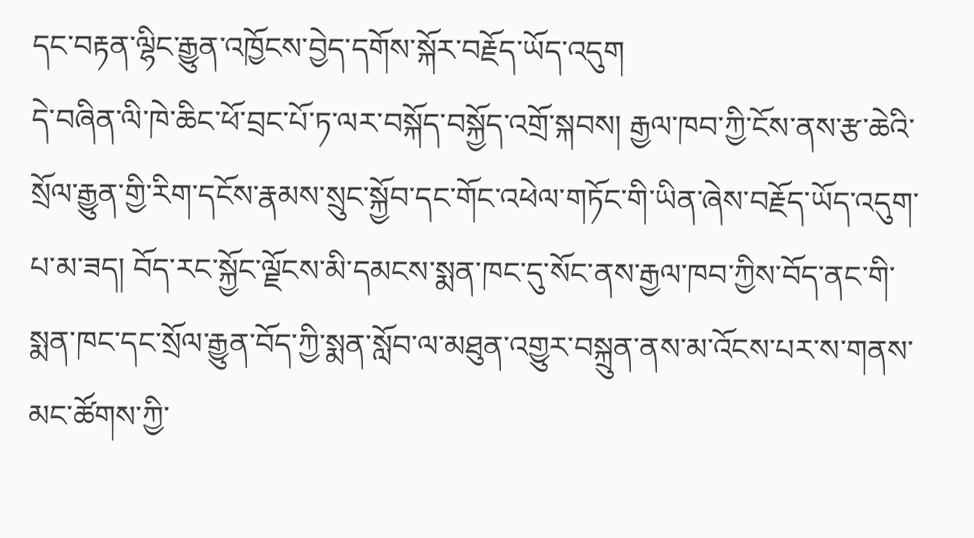དང་བརྟན་ལྷིང་རྒྱུན་འཁྱོངས་བྱེད་དགོས་སྐོར་བརྗོད་ཡོད་འདུག
དེ་བཞིན་ལི་ཁེ་ཆིང་ཕོ་བྲང་པོ་ཏ་ལར་བསྐོད་བསྐྱོད་འགྲོ་སྐབས། རྒྱལ་ཁབ་ཀྱི་ངོས་ནས་རྩ་ཆེའི་སྲོལ་རྒྱུན་གྱི་རིག་དངོས་རྣམས་སྲུང་སྐྱོབ་དང་གོང་འཕེལ་གཏོང་གི་ཡིན་ཞེས་བརྗོད་ཡོད་འདུག་པ་མ་ཟད། བོད་རང་སྐྱོང་ལྗོངས་མི་དམངས་སྨན་ཁང་དུ་སོང་ནས་རྒྱལ་ཁབ་ཀྱིས་བོད་ནང་གི་སྨན་ཁང་དང་སྲོལ་རྒྱུན་བོད་ཀྱི་སྨན་སློབ་ལ་མཐུན་འགྱུར་བསྐྲུན་ནས་མ་འོངས་པར་ས་གནས་མང་ཚོགས་ཀྱི་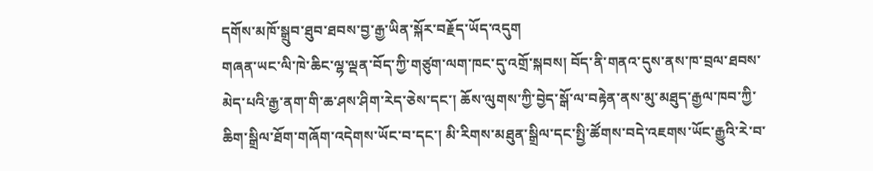དགོས་མཁོ་སྒྲུབ་ཐུབ་ཐབས་བྱ་རྒྱ་ཡིན་སྐོར་བརྗོད་ཡོད་འདུག
གཞན་ཡང་ལི་ཁེ་ཆིང་ལྷ་ལྡན་བོད་ཀྱི་གཙུག་ལག་ཁང་དུ་འགྲོ་སྐབས། བོད་ནི་གནའ་དུས་ནས་ཁ་བྲལ་ཐབས་མེད་པའི་རྒྱ་ནག་གི་ཆ་ཤས་ཤིག་རེད་ཅེས་དང་། ཆོས་ལུགས་ཀྱི་བྱེད་སྒོ་ལ་བརྟེན་ནས་མུ་མཐུད་རྒྱལ་ཁབ་ཀྱི་ཆིག་སྒྲིལ་ཐོག་གཞོག་འདེགས་ཡོང་བ་དང་། མི་རིགས་མཐུན་སྒྲིལ་དང་སྤྱི་ཚོགས་བདེ་འཇགས་ཡོང་རྒྱུའི་རེ་བ་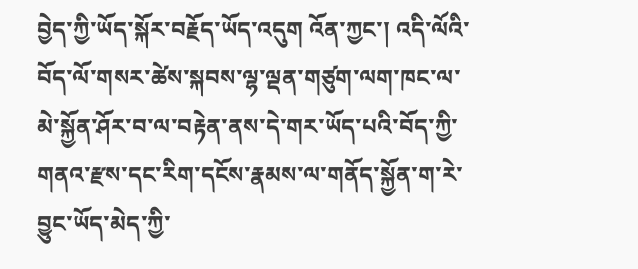བྱེད་ཀྱི་ཡོད་སྐོར་བརྗོད་ཡོད་འདུག འོན་ཀྱང་། འདི་ལོའི་བོད་ལོ་གསར་ཚེས་སྐབས་ལྷ་ལྡན་གཙུག་ལག་ཁང་ལ་མེ་སྐྱོན་ཤོར་བ་ལ་བརྟེན་ནས་དེ་གར་ཡོད་པའི་བོད་ཀྱི་གནའ་རྫས་དང་རིག་དངོས་རྣམས་ལ་གནོད་སྐྱོན་ག་རེ་བྱུང་ཡོད་མེད་ཀྱི་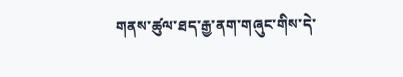གནས་ཚུལ་ཐད་རྒྱ་ནག་གཞུང་གིས་དེ་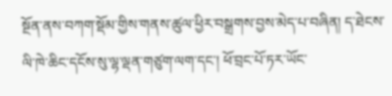སྔོན་ནས་བཀག་སྡོམ་གྱིས་གནས་ཚུལ་ཕྱིར་བསྒྲགས་བྱས་མེད་པ་བཞིན། ད་ཐེངས་ལི་ཁེ་ཆིང་དངོས་སུ་ལྷ་ལྡན་གཙུག་ལག་དང་། ཕོ་བྲང་པོ་ཏར་ཡོང་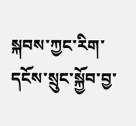སྐབས་ཀྱང་རིག་དངོས་སྲུང་སྐྱོབ་བྱ་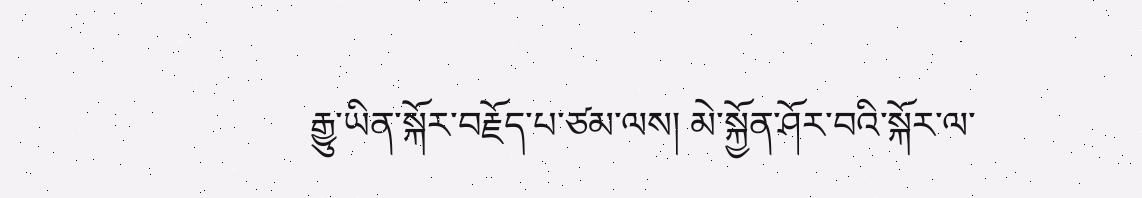རྒྱུ་ཡིན་སྐོར་བརྗོད་པ་ཙམ་ལས། མེ་སྐྱོན་ཤོར་བའི་སྐོར་ལ་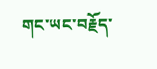གང་ཡང་བརྗོད་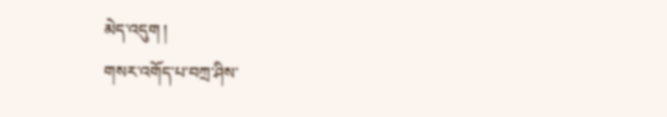མེད་འདུག །
གསར་འགོད་པ་བཀྲ་ཤིས་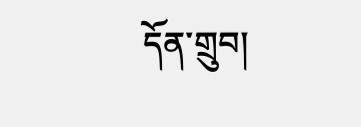དོན་གྲུབ།